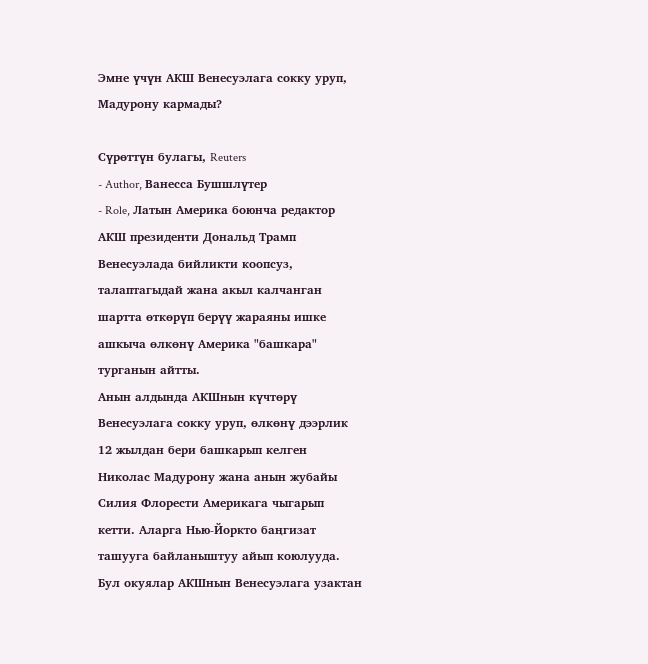Эмне үчүн АКШ Венесуэлага сокку уруп, Мадурону кармады?

Сүрөттүн булагы, Reuters
- Author, Ванесса Бушшлүтер
- Role, Латын Америка боюнча редактор
АКШ президенти Дональд Трамп Венесуэлада бийликти коопсуз, талаптагыдай жана акыл калчанган шартта өткөрүп берүү жараяны ишке ашкыча өлкөнү Америка "башкара" турганын айтты.
Анын алдында АКШнын күчтөрү Венесуэлага сокку уруп, өлкөнү дээрлик 12 жылдан бери башкарып келген Николас Мадурону жана анын жубайы Силия Флорести Америкага чыгарып кетти. Аларга Нью-Йоркто баңгизат ташууга байланыштуу айып коюлууда.
Бул окуялар АКШнын Венесуэлага узактан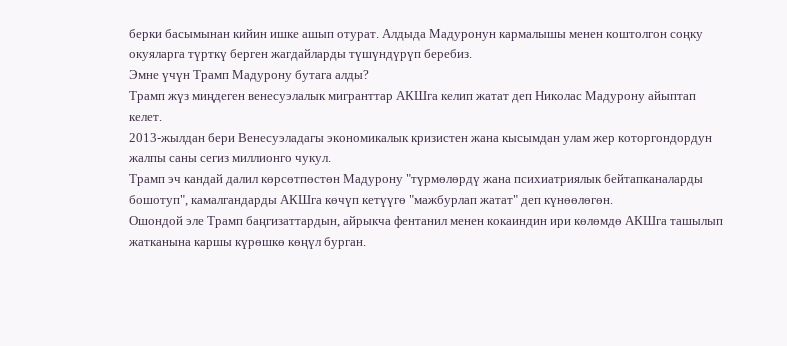берки басымынан кийин ишке ашып отурат. Алдыда Мадуронун кармалышы менен коштолгон соңку окуяларга түрткү берген жагдайларды түшүндүрүп беребиз.
Эмне үчүн Трамп Мадурону бутага алды?
Трамп жүз миңдеген венесуэлалык мигранттар АКШга келип жатат деп Николас Мадурону айыптап келет.
2013-жылдан бери Венесуэладагы экономикалык кризистен жана кысымдан улам жер которгондордун жалпы саны сегиз миллионго чукул.
Трамп эч кандай далил көрсөтпөстөн Мадурону "түрмөлөрдү жана психиатриялык бейтапканаларды бошотуп", камалгандарды АКШга көчүп кетүүгө "мажбурлап жатат" деп күнөөлөгөн.
Ошондой эле Трамп баңгизаттардын, айрыкча фентанил менен кокаиндин ири көлөмдө АКШга ташылып жатканына каршы күрөшкө көңүл бурган.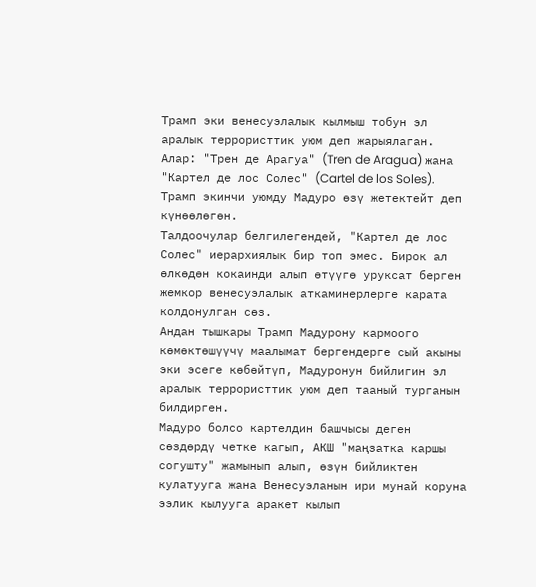Трамп эки венесуэлалык кылмыш тобун эл аралык террористтик уюм деп жарыялаган. Алар: "Трен де Арагуа" (Tren de Aragua) жана "Картел де лос Солес" (Cartel de los Soles). Трамп экинчи уюмду Мадуро өзү жетектейт деп күнөөлөгөн.
Талдоочулар белгилегендей, "Картел де лос Солес" иерархиялык бир топ эмес. Бирок ал өлкөдөн кокаинди алып өтүүгө уруксат берген жемкор венесуэлалык аткаминерлерге карата колдонулган сөз.
Андан тышкары Трамп Мадурону кармоого көмөктөшүүчү маалымат бергендерге сый акыны эки эсеге көбөйтүп, Мадуронун бийлигин эл аралык террористтик уюм деп тааный турганын билдирген.
Мадуро болсо картелдин башчысы деген сөздөрдү четке кагып, АКШ "маңзатка каршы согушту" жамынып алып, өзүн бийликтен кулатууга жана Венесуэланын ири мунай коруна ээлик кылууга аракет кылып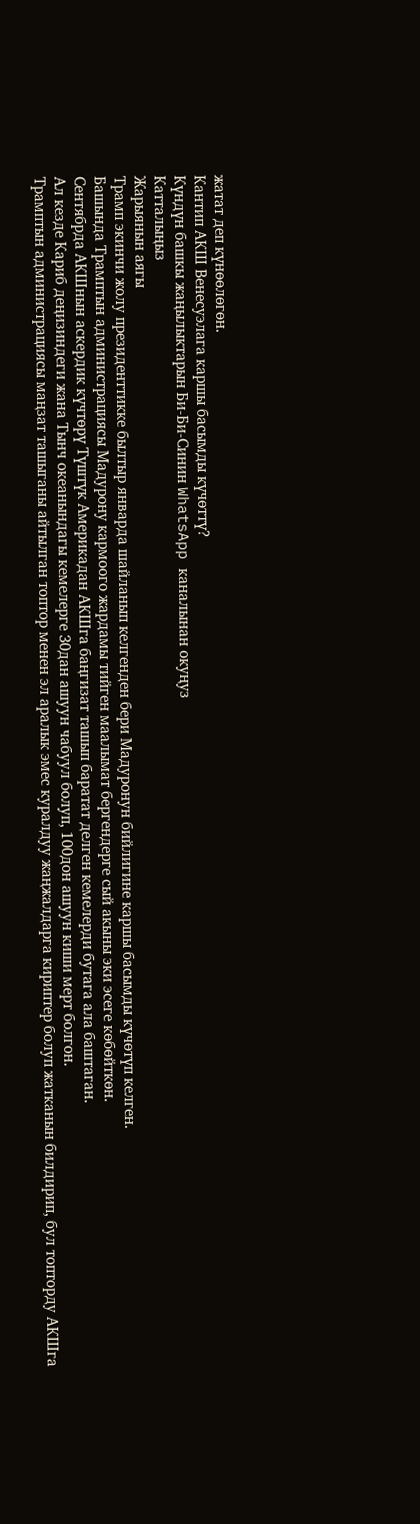жатат деп күнөөлөгөн.
Кантип АКШ Венесуэлага каршы басымды күчөттү?
Күндүн башкы жаңылыктарын Би-Би-Синин WhatsApp каналынан окуңуз
Катталыңыз
Жарыянын аягы
Трамп экинчи жолу президенттикке былтыр январда шайланып келгенден бери Мадуронун бийлигине каршы басымды күчөтүп келген.
Башында Трамптын администрациясы Мадурону кармоого жардамы тийген маалымат бергендерге сый акыны эки эсеге көбөйткөн.
Сентябрда АКШнын аскердик күчтөрү Түштүк Америкадан АКШга баңгизат ташып баратат делген кемелерди бутага ала баштаган.
Ал кезде Кариб деңизиндеги жана Тынч океанындагы кемелерге 30дан ашуун чабуул болуп, 100дон ашуун киши мерт болгон.
Трамптын администрациясы маңзат ташыганы айтылган топтор менен эл аралык эмес куралдуу жаңжалдарга кириптер болуп жатканын билдирип, бул топторду АКШга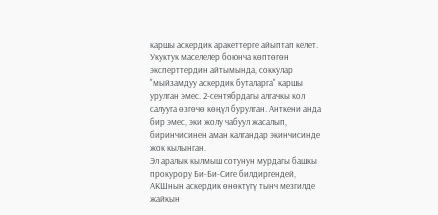каршы аскердик аракеттерге айыптап келет.
Укуктук маселелер боюнча көптөгөн эксперттердин айтымында, соккулар "мыйзамдуу аскердик буталарга" каршы урулган эмес. 2-сентябрдагы алгачкы кол салууга өзгөчө көңүл бурулган. Анткени анда бир эмес, эки жолу чабуул жасалып, биринчисинен аман калгандар экинчисинде жок кылынган.
Эл аралык кылмыш сотунун мурдагы башкы прокурору Би-Би-Сиге билдиргендей, АКШнын аскердик өнөктүгү тынч мезгилде жайкын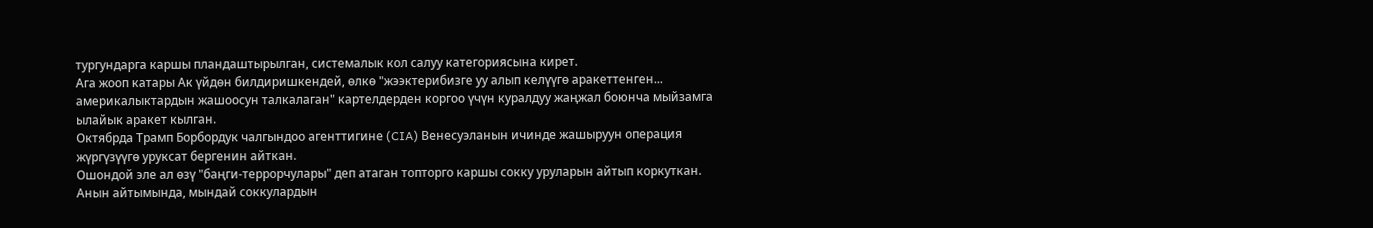тургундарга каршы пландаштырылган, системалык кол салуу категориясына кирет.
Ага жооп катары Ак үйдөн билдиришкендей, өлкө "жээктерибизге уу алып келүүгө аракеттенген... америкалыктардын жашоосун талкалаган" картелдерден коргоо үчүн куралдуу жаңжал боюнча мыйзамга ылайык аракет кылган.
Октябрда Трамп Борбордук чалгындоо агенттигине (CIA) Венесуэланын ичинде жашыруун операция жүргүзүүгө уруксат бергенин айткан.
Ошондой эле ал өзү "баңги-террорчулары" деп атаган топторго каршы сокку уруларын айтып коркуткан.
Анын айтымында, мындай соккулардын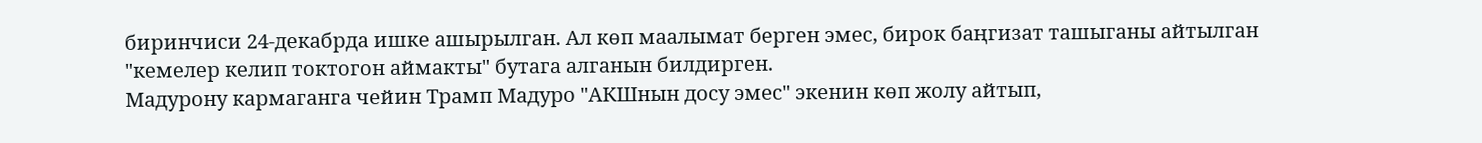биринчиси 24-декабрда ишке ашырылган. Ал көп маалымат берген эмес, бирок баңгизат ташыганы айтылган "кемелер келип токтогон аймакты" бутага алганын билдирген.
Мадурону кармаганга чейин Трамп Мадуро "АКШнын досу эмес" экенин көп жолу айтып,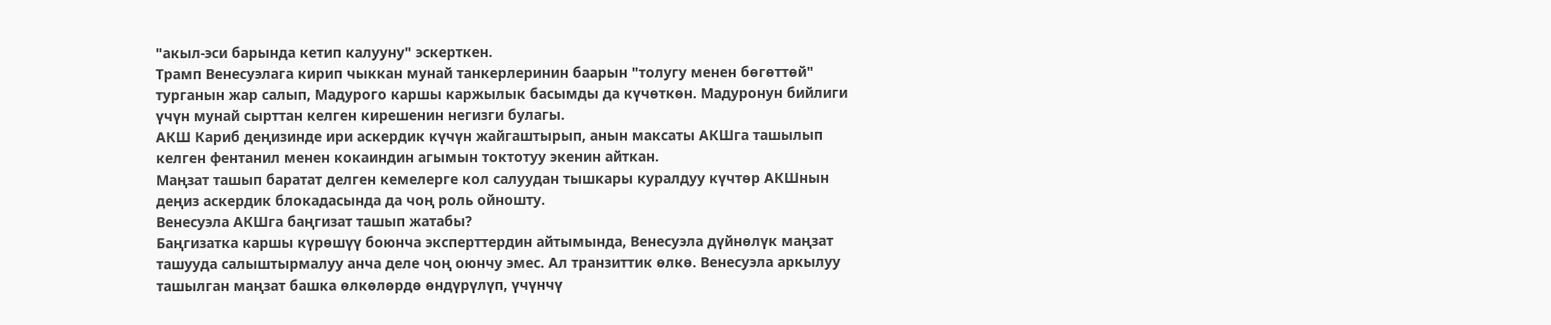"акыл-эси барында кетип калууну" эскерткен.
Трамп Венесуэлага кирип чыккан мунай танкерлеринин баарын "толугу менен бөгөттөй" турганын жар салып, Мадурого каршы каржылык басымды да күчөткөн. Мадуронун бийлиги үчүн мунай сырттан келген кирешенин негизги булагы.
АКШ Кариб деңизинде ири аскердик күчүн жайгаштырып, анын максаты АКШга ташылып келген фентанил менен кокаиндин агымын токтотуу экенин айткан.
Маңзат ташып баратат делген кемелерге кол салуудан тышкары куралдуу күчтөр АКШнын деңиз аскердик блокадасында да чоң роль ойношту.
Венесуэла АКШга баңгизат ташып жатабы?
Баңгизатка каршы күрөшүү боюнча эксперттердин айтымында, Венесуэла дүйнөлүк маңзат ташууда салыштырмалуу анча деле чоң оюнчу эмес. Ал транзиттик өлкө. Венесуэла аркылуу ташылган маңзат башка өлкөлөрдө өндүрүлүп, үчүнчү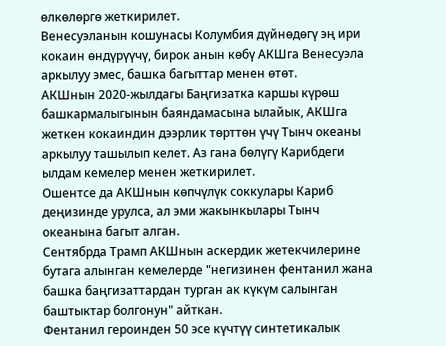өлкөлөргө жеткирилет.
Венесуэланын кошунасы Колумбия дүйнөдөгү эң ири кокаин өндүрүүчү, бирок анын көбү АКШга Венесуэла аркылуу эмес, башка багыттар менен өтөт.
АКШнын 2020-жылдагы Баңгизатка каршы күрөш башкармалыгынын баяндамасына ылайык, АКШга жеткен кокаиндин дээрлик төрттөн үчү Тынч океаны аркылуу ташылып келет. Аз гана бөлүгү Карибдеги ылдам кемелер менен жеткирилет.
Ошентсе да АКШнын көпчүлүк соккулары Кариб деңизинде урулса, ал эми жакынкылары Тынч океанына багыт алган.
Сентябрда Трамп АКШнын аскердик жетекчилерине бутага алынган кемелерде "негизинен фентанил жана башка баңгизаттардан турган ак күкүм салынган баштыктар болгонун" айткан.
Фентанил героинден 50 эсе күчтүү синтетикалык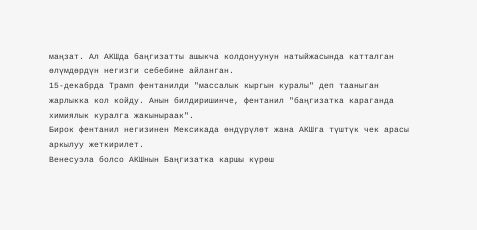маңзат. Ал АКШда баңгизатты ашыкча колдонуунун натыйжасында катталган өлүмдөрдүн негизги себебине айланган.
15-декабрда Трамп фентанилди "массалык кыргын куралы" деп тааныган жарлыкка кол койду. Анын билдиришинче, фентанил "баңгизатка караганда химиялык куралга жакыныраак".
Бирок фентанил негизинен Мексикада өндүрүлөт жана АКШга түштүк чек арасы аркылуу жеткирилет.
Венесуэла болсо АКШнын Баңгизатка каршы күрөш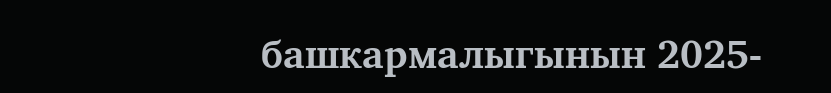башкармалыгынын 2025-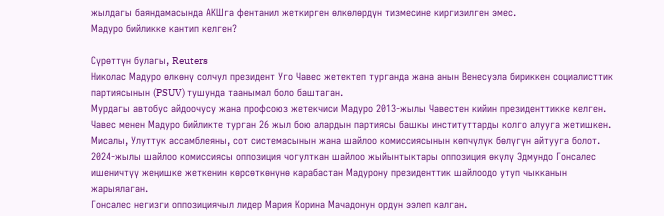жылдагы баяндамасында АКШга фентанил жеткирген өлкөлөрдүн тизмесине киргизилген эмес.
Мадуро бийликке кантип келген?

Сүрөттүн булагы, Reuters
Николас Мадуро өлкөнү солчул президент Уго Чавес жетектеп турганда жана анын Венесуэла бириккен социалисттик партиясынын (PSUV) тушунда таанымал боло баштаган.
Мурдагы автобус айдоочусу жана профсоюз жетекчиси Мадуро 2013-жылы Чавестен кийин президенттикке келген.
Чавес менен Мадуро бийликте турган 26 жыл бою алардын партиясы башкы институттарды колго алууга жетишкен. Мисалы, Улуттук ассамблеяны, сот системасынын жана шайлоо комиссиясынын көпчүлүк бөлүгүн айтууга болот.
2024-жылы шайлоо комиссиясы оппозиция чогулткан шайлоо жыйынтыктары оппозиция өкүлү Эдмундо Гонсалес ишеничтүү жеңишке жеткенин көрсөткөнүнө карабастан Мадурону президенттик шайлоодо утуп чыкканын жарыялаган.
Гонсалес негизги оппозициячыл лидер Мария Корина Мачадонун ордун ээлеп калган.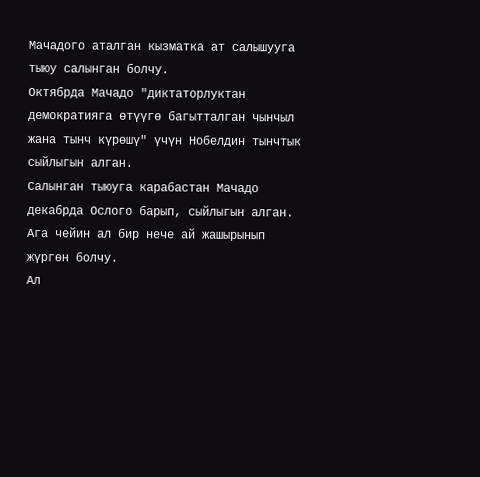Мачадого аталган кызматка ат салышууга тыюу салынган болчу.
Октябрда Мачадо "диктаторлуктан демократияга өтүүгө багытталган чынчыл жана тынч күрөшү" үчүн Нобелдин тынчтык сыйлыгын алган.
Салынган тыюуга карабастан Мачадо декабрда Ослого барып, сыйлыгын алган. Ага чейин ал бир нече ай жашырынып жүргөн болчу.
Ал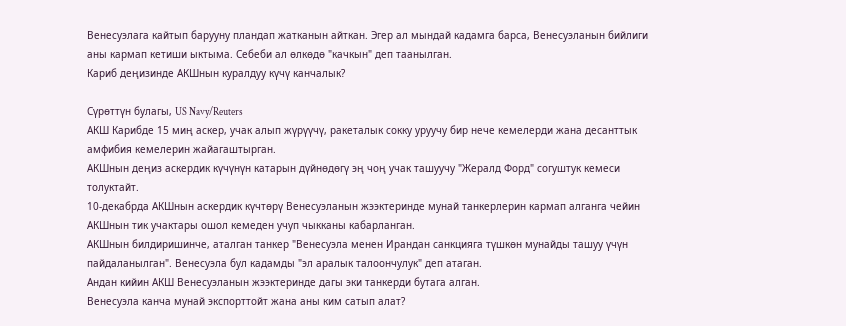Венесуэлага кайтып барууну пландап жатканын айткан. Эгер ал мындай кадамга барса, Венесуэланын бийлиги аны кармап кетиши ыктыма. Себеби ал өлкөдө "качкын" деп таанылган.
Кариб деңизинде АКШнын куралдуу күчү канчалык?

Сүрөттүн булагы, US Navy/Reuters
АКШ Карибде 15 миң аскер, учак алып жүрүүчү, ракеталык сокку уруучу бир нече кемелерди жана десанттык амфибия кемелерин жайагаштырган.
АКШнын деңиз аскердик күчүнүн катарын дүйнөдөгү эң чоң учак ташуучу "Жералд Форд" согуштук кемеси толуктайт.
10-декабрда АКШнын аскердик күчтөрү Венесуэланын жээктеринде мунай танкерлерин кармап алганга чейин АКШнын тик учактары ошол кемеден учуп чыкканы кабарланган.
АКШнын билдиришинче, аталган танкер "Венесуэла менен Ирандан санкцияга түшкөн мунайды ташуу үчүн пайдаланылган". Венесуэла бул кадамды "эл аралык талоончулук" деп атаган.
Андан кийин АКШ Венесуэланын жээктеринде дагы эки танкерди бутага алган.
Венесуэла канча мунай экспорттойт жана аны ким сатып алат?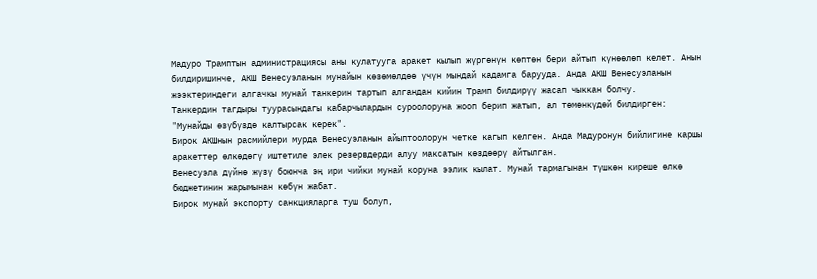Мадуро Трамптын администрациясы аны кулатууга аракет кылып жүргөнүн көптөн бери айтып күнөөлөп келет. Анын билдиришинче, АКШ Венесуэланын мунайын көзөмөлдөө үчүн мындай кадамга барууда. Анда АКШ Венесуэланын жээктериндеги алгачкы мунай танкерин тартып алгандан кийин Трамп билдирүү жасап чыккан болчу.
Танкердин тагдыры туурасындагы кабарчылардын суроолоруна жооп берип жатып, ал төмөнкүдөй билдирген: "Мунайды өзүбүздө калтырсак керек".
Бирок АКШнын расмийлери мурда Венесуэланын айыптоолорун четке кагып келген. Анда Мадуронун бийлигине каршы аракеттер өлкөдөгү иштетиле элек резервдерди алуу максатын көздөөрү айтылган.
Венесуэла дүйнө жүзү боюнча эң ири чийки мунай коруна ээлик кылат. Мунай тармагынан түшкөн киреше өлкө бюджетинин жарымынан көбүн жабат.
Бирок мунай экспорту санкцияларга туш болуп,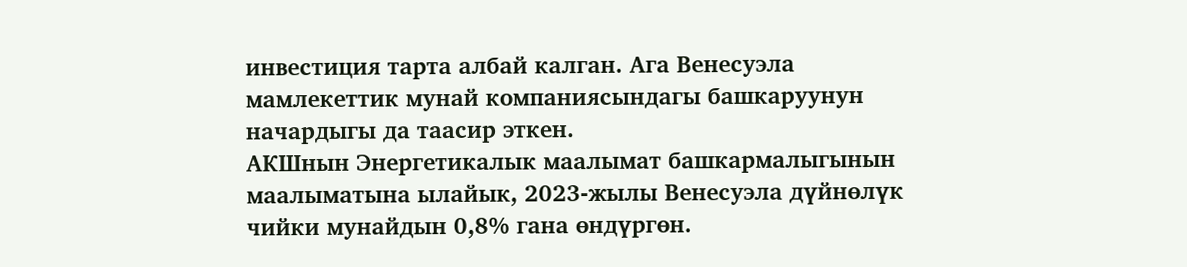инвестиция тарта албай калган. Ага Венесуэла мамлекеттик мунай компаниясындагы башкаруунун начардыгы да таасир эткен.
АКШнын Энергетикалык маалымат башкармалыгынын маалыматына ылайык, 2023-жылы Венесуэла дүйнөлүк чийки мунайдын 0,8% гана өндүргөн.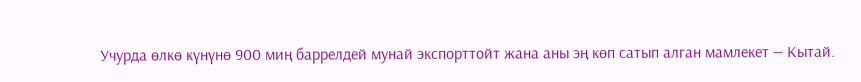Учурда өлкө күнүнө 900 миң баррелдей мунай экспорттойт жана аны эң көп сатып алган мамлекет — Кытай.